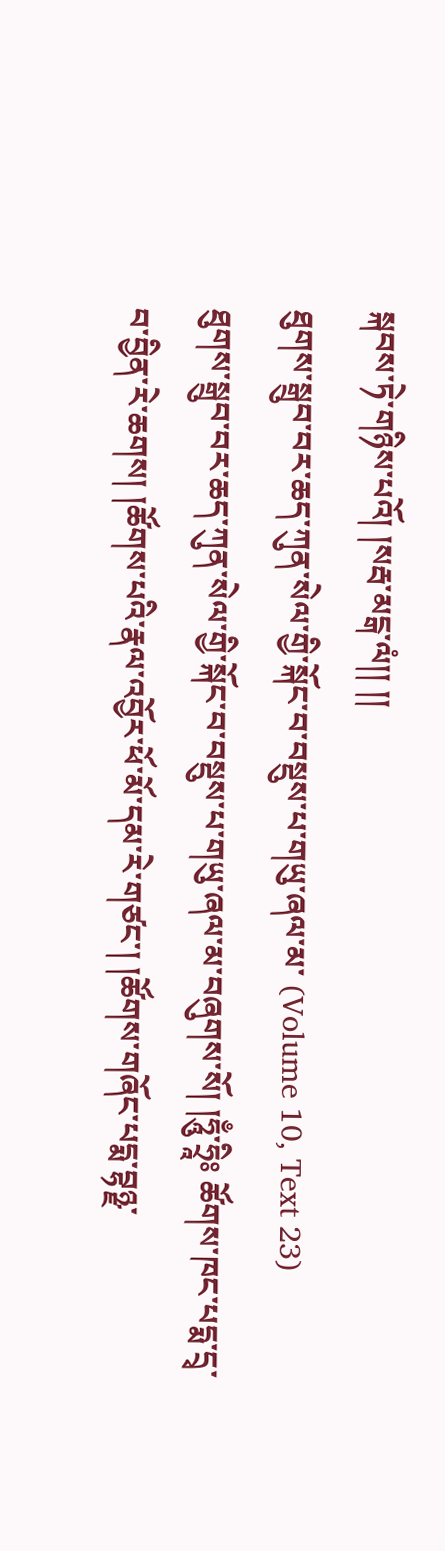སྐབས་ཏེ་གཉིས་པའོ། །སརྦ་མངྒ་ལཾ།། །།
ཐུགས་སྒྲུབ་བར་ཆད་ཀུན་སེལ་གྱི་སྐོང་བ་བསྡུས་པ་གཡུ་ཞལ་མ་ (Volume 10, Text 23)
ཐུགས་སྒྲུབ་བར་ཆད་ཀུན་སེལ་གྱི་སྐོང་བ་བསྡུས་པ་གཡུ་ཞལ་མ་བཞུགས་སོ། །ཧཱུྃ་ཧྲཱིཿ ཚོགས་ཁང་པདྨ་དྲྭ་བ་བྱིན་རེ་ཆགས། །ཚོགས་པའི་རྣལ་འབྱོར་ཕོ་མོ་དམ་རེ་གཙང་། །ཚོགས་གཞོང་པདྨ་བྷཉྫ་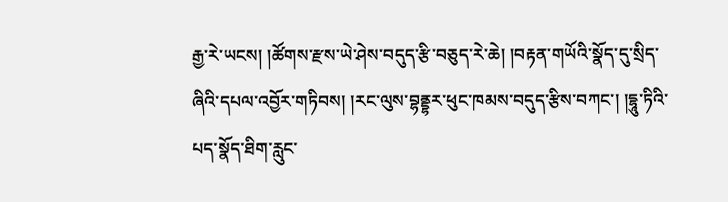རྒྱ་རེ་ཡངས། །ཚོགས་རྫས་ཡེ་ཤེས་བདུད་རྩི་བཅུད་རེ་ཆེ། །བརྟན་གཡོའི་སྣོད་དུ་སྲིད་ཞིའི་དཔལ་འབྱོར་གཏིབས། །རང་ལུས་བྷནྡྷར་ཕུང་ཁམས་བདུད་རྩིས་བཀང་། །དྷཱུ་ཏིའི་པད་སྣོད་ཐིག་རླུང་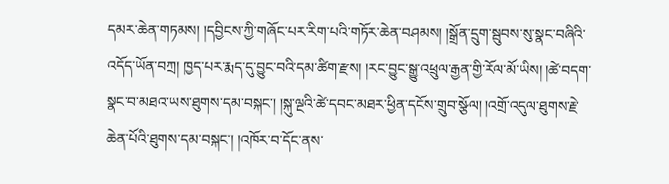དམར་ཆེན་གཏམས། །དབྱིངས་ཀྱི་གཞོང་པར་རིག་པའི་གཏོར་ཆེན་བཤམས། །སྒྲོན་དྲུག་སྦུབས་སུ་སྣང་བཞིའི་འདོད་ཡོན་བཀྲ། ཁྱད་པར་རྨད་དུ་བྱུང་བའི་དམ་ཚིག་རྫས། །རང་བྱུང་སྒྱུ་འཕྲུལ་རྒྱན་གྱི་རོལ་མོ་ཡིས། །ཚེ་བདག་སྣང་བ་མཐའ་ཡས་ཐུགས་དམ་བསྐང་། །སྐུ་ལྔའི་ཚེ་དབང་མཐར་ཕྱིན་དངོས་གྲུབ་སྩོལ། །འགྲོ་འདུལ་ཐུགས་རྗེ་ཆེན་པོའི་ཐུགས་དམ་བསྐང་། །འཁོར་བ་དོང་ནས་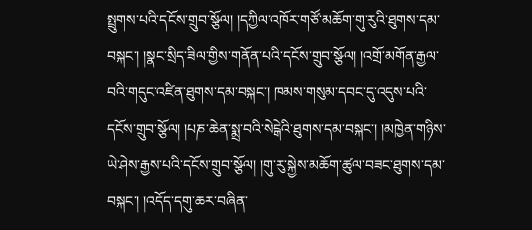སྤྲུགས་པའི་དངོས་གྲུབ་སྩོལ། །དཀྱིལ་འཁོར་གཙོ་མཆོག་གུ་རུའི་ཐུགས་དམ་བསྐང་། །སྣང་སྲིད་ཟིལ་གྱིས་གནོན་པའི་དངོས་གྲུབ་སྩོལ། །འགྲོ་མགོན་རྒྱལ་བའི་གདུང་འཛིན་ཐུགས་དམ་བསྐང་། ཁམས་གསུམ་དབང་དུ་འདུས་པའི་དངོས་གྲུབ་སྩོལ། །པཎ་ཆེན་སྨྲ་བའི་སེངྒེའི་ཐུགས་དམ་བསྐང་། །མཁྱེན་གཉིས་ཡེ་ཤེས་རྒྱས་པའི་དངོས་གྲུབ་སྩོལ། །གུ་རུ་སྐྱེས་མཆོག་ཚུལ་བཟང་ཐུགས་དམ་བསྐང་། །འདོད་དགུ་ཆར་བཞིན་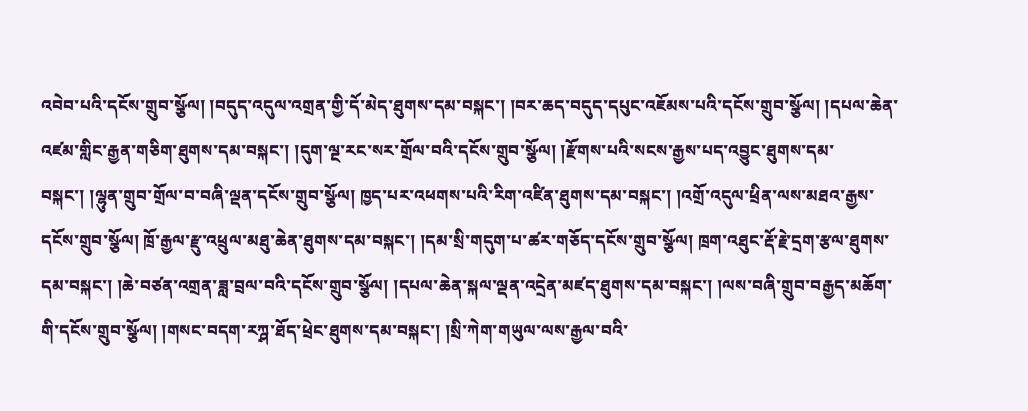འབེབ་པའི་དངོས་གྲུབ་སྩོལ། །བདུད་འདུལ་འགྲན་གྱི་དོ་མེད་ཐུགས་དམ་བསྐང་། །བར་ཆད་བདུད་དཔུང་འཇོམས་པའི་དངོས་གྲུབ་སྩོལ། །དཔལ་ཆེན་འཛམ་གླིང་རྒྱན་གཅིག་ཐུགས་དམ་བསྐང་། །དུག་ལྔ་རང་སར་གྲོལ་བའི་དངོས་གྲུབ་སྩོལ། །རྫོགས་པའི་སངས་རྒྱས་པད་འབྱུང་ཐུགས་དམ་བསྐང་། །ལྷུན་གྲུབ་གྲོལ་བ་བཞི་ལྡན་དངོས་གྲུབ་སྩོལ། ཁྱད་པར་འཕགས་པའི་རིག་འཛིན་ཐུགས་དམ་བསྐང་། །འགྲོ་འདུལ་ཕྲིན་ལས་མཐའ་རྒྱས་དངོས་གྲུབ་སྩོལ། ཁྲོ་རྒྱལ་རྫུ་འཕྲུལ་མཐུ་ཆེན་ཐུགས་དམ་བསྐང་། །དམ་སྲི་གདུག་པ་ཚར་གཅོད་དངོས་གྲུབ་སྩོལ། ཁྲག་འཐུང་རྡོ་རྗེ་དྲག་རྩལ་ཐུགས་དམ་བསྐང་། །ཆེ་བཙན་འགྲན་ཟླ་བྲལ་བའི་དངོས་གྲུབ་སྩོལ། །དཔལ་ཆེན་སྐལ་ལྡན་འདྲེན་མཛད་ཐུགས་དམ་བསྐང་། །ལས་བཞི་གྲུབ་བརྒྱད་མཆོག་གི་དངོས་གྲུབ་སྩོལ། །གསང་བདག་རཀྴ་ཐོད་ཕྲེང་ཐུགས་དམ་བསྐང་། །སྲི་ཀེག་གཡུལ་ལས་རྒྱལ་བའི་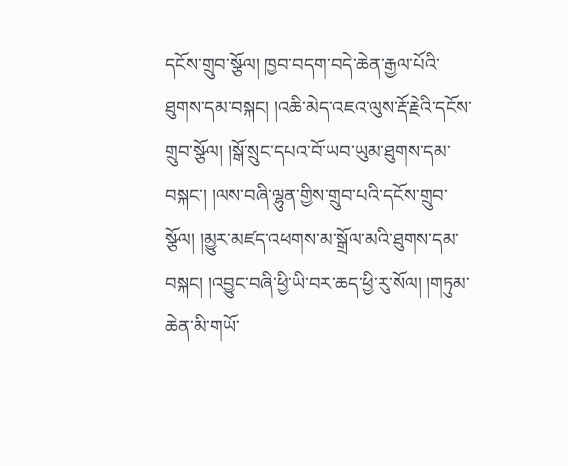དངོས་གྲུབ་སྩོལ། ཁྱབ་བདག་བདེ་ཆེན་རྒྱལ་པོའི་ཐུགས་དམ་བསྐང། །འཆི་མེད་འཇའ་ལུས་རྡོ་རྗེའི་དངོས་གྲུབ་སྩོལ། །སྒོ་སྲུང་དཔའ་བོ་ཡབ་ཡུམ་ཐུགས་དམ་བསྐང་། །ལས་བཞི་ལྷུན་གྱིས་གྲུབ་པའི་དངོས་གྲུབ་སྩོལ། །མྱུར་མཛད་འཕགས་མ་སྒྲོལ་མའི་ཐུགས་དམ་བསྐང། །འབྱུང་བཞི་ཕྱི་ཡི་བར་ཆད་ཕྱི་རུ་སོལ། །གཏུམ་ཆེན་མི་གཡོ་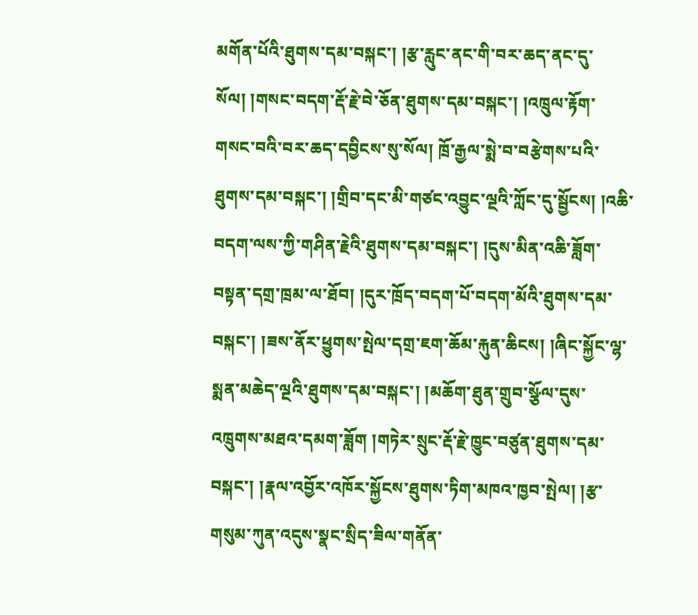མགོན་པོའི་ཐུགས་དམ་བསྐང་། །རྩ་རླུང་ནང་གི་བར་ཆད་ནང་དུ་སོལ། །གསང་བདག་རྡོ་རྗེ་བེ་ཅོན་ཐུགས་དམ་བསྐང་། །འཁྲུལ་རྟོག་གསང་བའི་བར་ཆད་དབྱིངས་སུ་སོལ། ཁྲོ་རྒྱལ་སྨེ་བ་བརྩེགས་པའི་ཐུགས་དམ་བསྐང་། །གྲིབ་དང་མི་གཙང་འབྱུང་ལྔའི་ཀློང་དུ་སྦྱོངས། །འཆི་བདག་ལས་ཀྱི་གཤིན་རྗེའི་ཐུགས་དམ་བསྐང་། །དུས་མིན་འཆི་ཟློག་བསྟན་དགྲ་ཁྲམ་ལ་ཐོབ། །དུར་ཁྲོད་བདག་པོ་བདག་མོའི་ཐུགས་དམ་བསྐང་། །ཟས་ནོར་ཕྱུགས་སྤེལ་དགྲ་ཇག་ཆོམ་རྐུན་ཆིངས། །ཞིང་སྐྱོང་ལྷ་སྨན་མཆེད་ལྔའི་ཐུགས་དམ་བསྐང་། །མཆོག་ཐུན་གྲུབ་སྩོལ་དུས་འཁྲུགས་མཐའ་དམག་ཟློག །གཏེར་སྲུང་རྡོ་རྗེ་ཁྱུང་བཙུན་ཐུགས་དམ་བསྐང་། །རྣལ་འབྱོར་འཁོར་སྐྱོངས་ཐུགས་ཏིག་མཁའ་ཁྱབ་སྤེལ། །རྩ་གསུམ་ཀུན་འདུས་སྣང་སྲིད་ཟིལ་གནོན་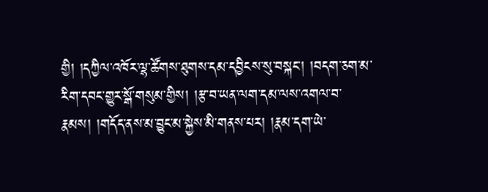གྱི། །དཀྱིལ་འཁོར་ལྷ་ཚོགས་ཐུགས་དམ་དབྱིངས་སུ་བསྐང་། །བདག་ཅག་མ་རིག་དབང་གྱུར་སྒོ་གསུམ་གྱིས། །རྩ་བ་ཡན་ལག་དམ་ལས་འགལ་བ་རྣམས། །གདོད་ནས་མ་བྱུང་མ་སྐྱེས་མི་གནས་པར། །རྣམ་དག་ཡེ་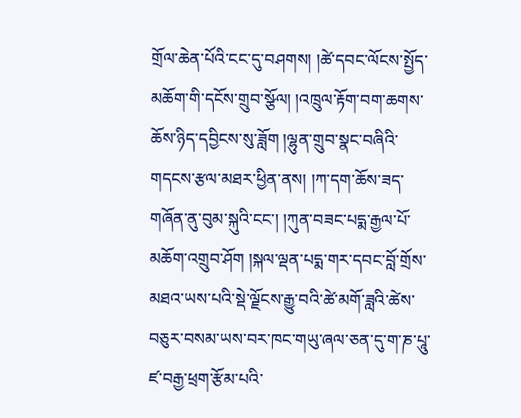གྲོལ་ཆེན་པོའི་ངང་དུ་བཤགས། །ཚེ་དབང་ལོངས་སྤྱོད་མཆོག་གི་དངོས་གྲུབ་སྩོལ། །འཁྲུལ་རྟོག་བག་ཆགས་ཆོས་ཉིད་དབྱིངས་སུ་ཟློག །ལྷུན་གྲུབ་སྣང་བཞིའི་གདངས་རྩལ་མཐར་ཕྱིན་ནས། །ཀ་དག་ཆོས་ཟད་གཞོན་ནུ་བུམ་སྐུའི་ངང་། །ཀུན་བཟང་པདྨ་རྒྱལ་པོ་མཆོག་འགྲུབ་ཤོག །སྐལ་ལྡན་པདྨ་གར་དབང་བློ་གྲོས་མཐའ་ཡས་པའི་སྡེ་ལྗོངས་རྒྱུ་བའི་ཚེ་མགོ་ཟླའི་ཚེས་བཅུར་བསམ་ཡས་བར་ཁང་གཡུ་ཞལ་ཅན་དུ་ག་ཎ་པཱུ་ཛ་བརྒྱ་ཕྲག་རྩོམ་པའི་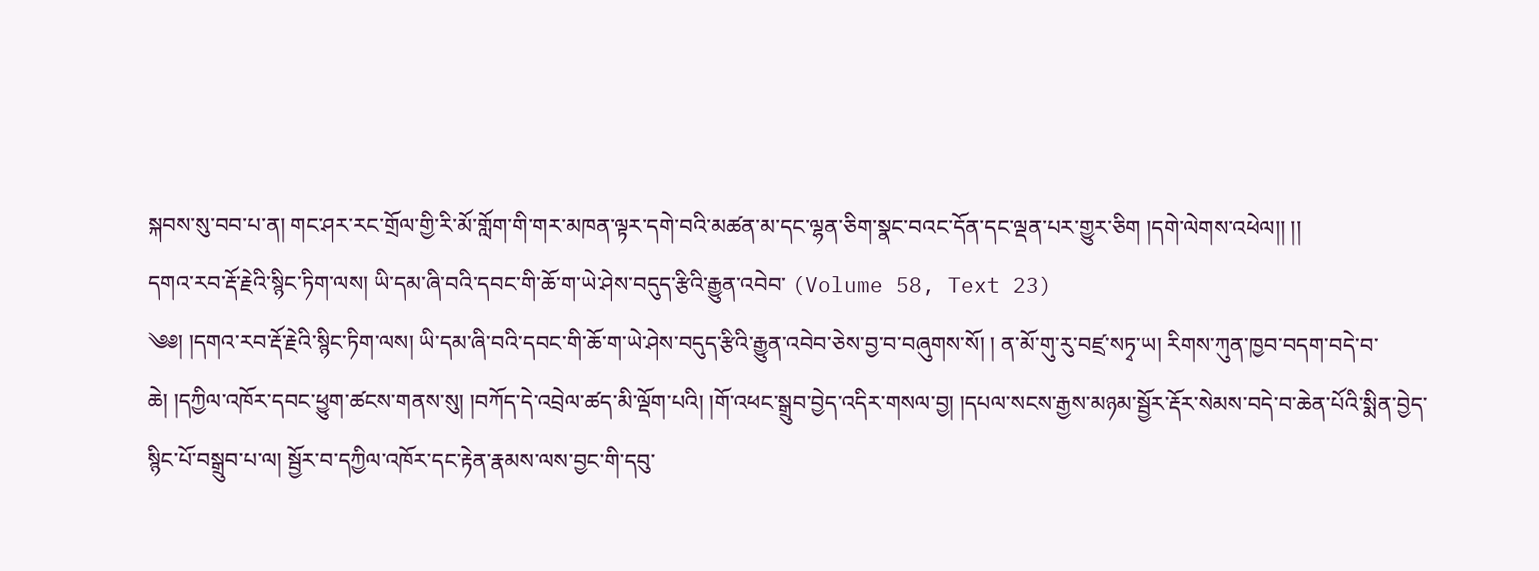སྐབས་སུ་བབ་པ་ན། གང་ཤར་རང་གྲོལ་གྱི་རི་མོ་གློག་གི་གར་མཁན་ལྟར་དགེ་བའི་མཚན་མ་དང་ལྷན་ཅིག་སྣང་བའང་དོན་དང་ལྡན་པར་གྱུར་ཅིག །དགེ་ལེགས་འཕེལ།། །།
དགའ་རབ་རྡོ་རྗེའི་སྙིང་ཏིག་ལས། ཡི་དམ་ཞི་བའི་དབང་གི་ཆོ་ག་ཡེ་ཤེས་བདུད་རྩིའི་རྒྱུན་འབེབ་ (Volume 58, Text 23)
༄༅། །དགའ་རབ་རྡོ་རྗེའི་སྙིང་ཏིག་ལས། ཡི་དམ་ཞི་བའི་དབང་གི་ཆོ་ག་ཡེ་ཤེས་བདུད་རྩིའི་རྒྱུན་འབེབ་ཅེས་བྱ་བ་བཞུགས་སོ། ། ན་མོ་གུ་རུ་བཛྲ་སཏྭ་ཡ། རིགས་ཀུན་ཁྱབ་བདག་བདེ་བ་ཆེ། །དཀྱིལ་འཁོར་དབང་ཕྱུག་ཚངས་གནས་སུ། །བཀོད་དེ་འབྲེལ་ཚད་མི་ལྡོག་པའི། །གོ་འཕང་སྒྲུབ་བྱེད་འདིར་གསལ་བྱ། །དཔལ་སངས་རྒྱས་མཉམ་སྦྱོར་རྡོར་སེམས་བདེ་བ་ཆེན་པོའི་སྨིན་བྱེད་སྙིང་པོ་བསྒྲུབ་པ་ལ། སྦྱོར་བ་དཀྱིལ་འཁོར་དང་རྟེན་རྣམས་ལས་བྱང་གི་དབུ་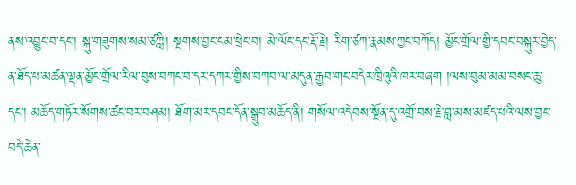ནས་འབྱུང་བ་དང་། སྐུ་གཟུགས་སམ་ཙཀླི། སྔགས་བྱང་ངམ་ཕྲེང་བ། མེ་ལོང་དང་རྡོ་རྗེ། རིག་ཙཀ་རྣམས་ཀྱང་བཀོད། མྱོང་གྲོལ་གྱི་དབང་བསྐུར་བྱེད་ན་ཐོད་པ་མཚན་ལྡན་མྱོང་གྲོལ་རིལ་བུས་བཀང་བ་དར་དཀར་གྱིས་བཀབ་ལ་མདུན་རྒྱབ་གང་བདེར་ཁྲིའུའི་ཁར་བཞག །ལས་བུམ་མམ་བསང་ཆུ་དང་། མཆོད་གཏོར་སོགས་ཚང་བར་བཤམ། ཐོག་མར་དབང་དོན་སྒྲུབ་མཆོད་ནི། གསོལ་འདེབས་སྔོན་དུ་འགྲོ་བས་རྗེ་བླ་མས་མཛད་པའི་ལས་བྱང་བདེ་ཆེན་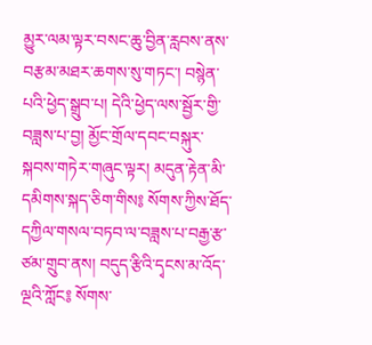མྱུར་ལམ་ལྟར་བསང་ཆུ་བྱིན་རླབས་ནས་བརྩམ་མཐར་ཆགས་སུ་གཏང་། བསྙེན་པའི་ཕྱེད་སྒྲུབ་པ། དེའི་ཕྱེད་ལས་སྦྱོར་གྱི་བཟླས་པ་བྱ། མྱོང་གྲོལ་དབང་བསྐུར་སྐབས་གཏེར་གཞུང་ལྟར། མདུན་རྟེན་མི་དམིགས་སྐད་ཅིག་གིས༔ སོགས་ཀྱིས་ཐོད་དཀྱིལ་གསལ་བཏབ་ལ་བཟླས་པ་བརྒྱ་རྩ་ཙམ་གྲུབ་ནས། བདུད་རྩིའི་དྭངས་མ་འོད་ལྔའི་ཀློང༔ སོགས་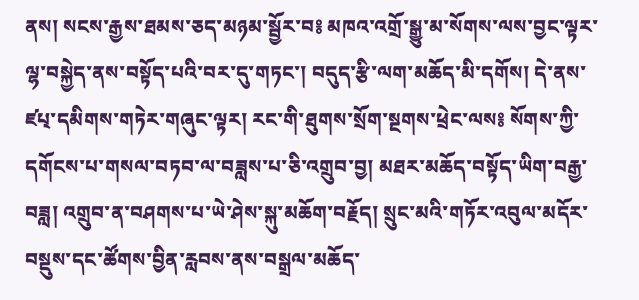ནས། སངས་རྒྱས་ཐམས་ཅད་མཉམ་སྦྱོར་བ༔ མཁའ་འགྲོ་སྒྱུ་མ་སོགས་ལས་བྱང་ལྟར་ལྷ་བསྐྱེད་ནས་བསྟོད་པའི་བར་དུ་གཏང་། བདུད་རྩི་ལག་མཆོད་མི་དགོས། དེ་ནས་ཛཔ྄་དམིགས་གཏེར་གཞུང་ལྟར། རང་གི་ཐུགས་སྲོག་སྔགས་ཕྲེང་ལས༔ སོགས་ཀྱི་དགོངས་པ་གསལ་བཏབ་ལ་བཟླས་པ་ཅི་འགྲུབ་བྱ། མཐར་མཆོད་བསྟོད་ཡིག་བརྒྱ་བཟླ། འགྲུབ་ན་བཤགས་པ་ཡེ་ཤེས་སྐུ་མཆོག་བརྗོད། སྲུང་མའི་གཏོར་འབུལ་མདོར་བསྡུས་དང་ཚོགས་བྱིན་རླབས་ནས་བསྒྲལ་མཆོད་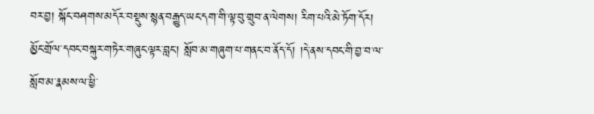བར་བྱ། སྐོང་བཤགས་མདོར་བསྡུས་སྙན་བརྒྱུད་ཡང་དག་གི་ལྟ་བུ་གྲུབ་ན་ལེགས། རིག་པའི་མེ་ཏོག་དོར། མྱོང་གྲོལ་དབང་བསྐུར་གཏེར་གཞུང་ལྟར་བླང་། སློབ་མ་གཞུག་པ་གནང་བ་ནོད་དོ། །དེ་ནས་དབང་གི་བྱ་བ་ལ་སློབ་མ་རྣམས་ལ་ཕྱི་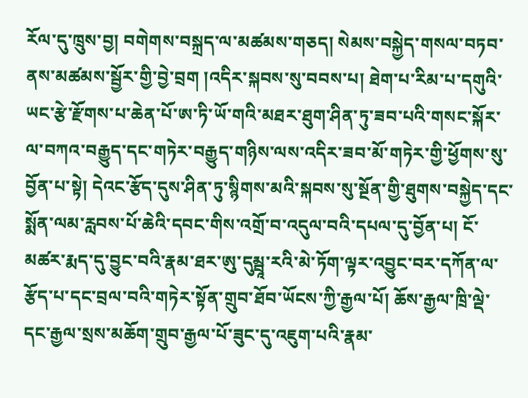རོལ་དུ་ཁྲུས་བྱ། བགེགས་བསྐྲད་ལ་མཚམས་གཅད། སེམས་བསྐྱེད་གསལ་བཏབ་ནས་མཚམས་སྦྱོར་གྱི་བྱེ་བྲག །འདིར་སྐབས་སུ་བབས་པ། ཐེག་པ་རིམ་པ་དགུའི་ཡང་རྩེ་རྫོགས་པ་ཆེན་པོ་ཨ་ཏི་ཡོ་གའི་མཐར་ཐུག་ཤིན་ཏུ་ཟབ་པའི་གསང་སྐོར་ལ་བཀའ་བརྒྱུད་དང་གཏེར་བརྒྱུད་གཉིས་ལས་འདིར་ཟབ་མོ་གཏེར་གྱི་ཕྱོགས་སུ་བྱོན་པ་སྟེ། དེའང་རྩོད་དུས་ཤིན་ཏུ་སྙིགས་མའི་སྐབས་སུ་སྔོན་གྱི་ཐུགས་བསྐྱེད་དང་སྨོན་ལམ་རླབས་པོ་ཆེའི་དབང་གིས་འགྲོ་བ་འདུལ་བའི་དཔལ་དུ་བྱོན་པ། ངོ་མཚར་རྨད་དུ་བྱུང་བའི་རྣམ་ཐར་ཨུ་དུམྦཱ་རའི་མེ་ཏོག་ལྟར་འབྱུང་བར་དཀོན་ལ་རྩོད་པ་དང་བྲལ་བའི་གཏེར་སྟོན་གྲུབ་ཐོབ་ཡོངས་ཀྱི་རྒྱལ་པོ། ཆོས་རྒྱལ་ཁྲི་ལྡེ་དང་རྒྱལ་སྲས་མཆོག་གྲུབ་རྒྱལ་པོ་ཟུང་དུ་འཇུག་པའི་རྣམ་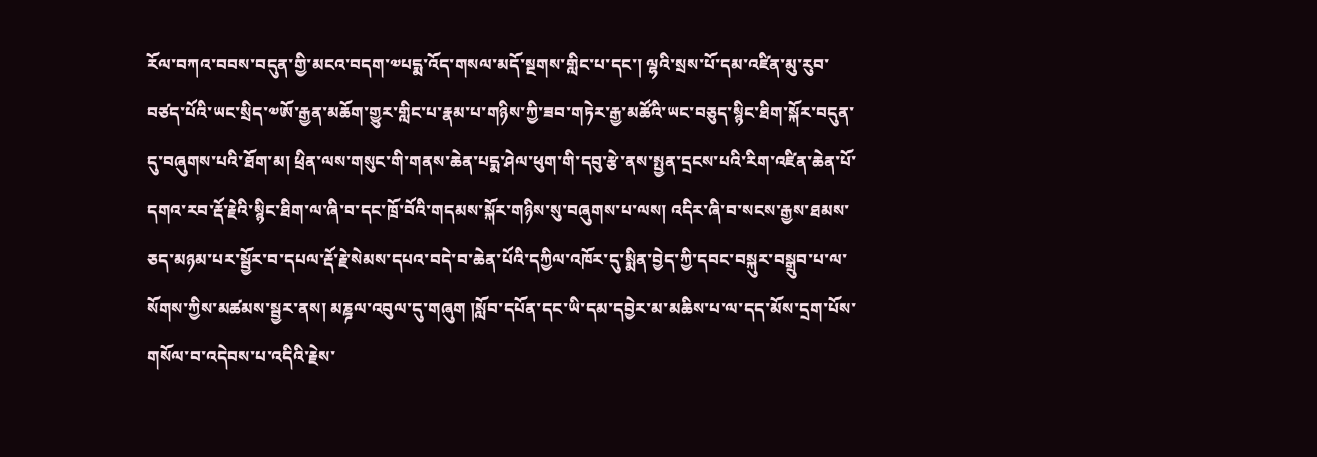རོལ་བཀའ་བབས་བདུན་གྱི་མངའ་བདག་༧པདྨ་འོད་གསལ་མདོ་སྔགས་གླིང་པ་དང་། ལྷའི་སྲས་པོ་དམ་འཛིན་མུ་རུབ་བཙད་པོའི་ཡང་སྲིད་༧ཨོ་རྒྱན་མཆོག་གྱུར་གླིང་པ་རྣམ་པ་གཉིས་ཀྱི་ཟབ་གཏེར་རྒྱ་མཚོའི་ཡང་བཅུད་སྙིང་ཐིག་སྐོར་བདུན་དུ་བཞུགས་པའི་ཐོག་མ། ཕྲིན་ལས་གསུང་གི་གནས་ཆེན་པདྨ་ཤེལ་ཕུག་གི་དབུ་རྩེ་ནས་སྤྱན་དྲངས་པའི་རིག་འཛིན་ཆེན་པོ་དགའ་རབ་རྡོ་རྗེའི་སྙིང་ཐིག་ལ་ཞི་བ་དང་ཁྲོ་བོའི་གདམས་སྐོར་གཉིས་སུ་བཞུགས་པ་ལས། འདིར་ཞི་བ་སངས་རྒྱས་ཐམས་ཅད་མཉམ་པར་སྦྱོར་བ་དཔལ་རྡོ་རྗེ་སེམས་དཔའ་བདེ་བ་ཆེན་པོའི་དཀྱིལ་འཁོར་དུ་སྨིན་བྱེད་ཀྱི་དབང་བསྐུར་བསྒྲུབ་པ་ལ་སོགས་ཀྱིས་མཚམས་སྦྱར་ནས། མཎྜལ་འབུལ་དུ་གཞུག །སློབ་དཔོན་དང་ཡི་དམ་དབྱེར་མ་མཆིས་པ་ལ་དད་མོས་དྲག་པོས་གསོལ་བ་འདེབས་པ་འདིའི་རྗེས་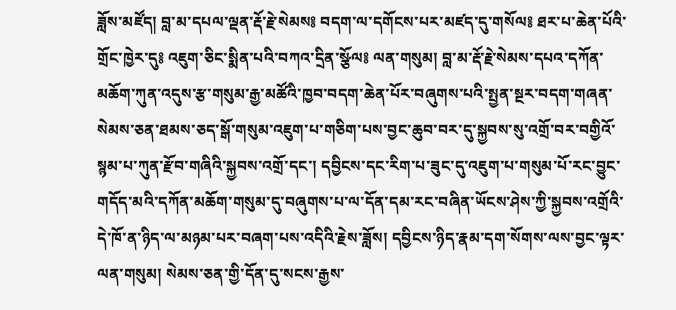ཟློས་མཛོད། བླ་མ་དཔལ་ལྡན་རྡོ་རྗེ་སེམས༔ བདག་ལ་དགོངས་པར་མཛད་དུ་གསོལ༔ ཐར་པ་ཆེན་པོའི་གྲོང་ཁྱེར་དུ༔ འཇུག་ཅིང་སྨིན་པའི་བཀའ་དྲིན་སྩོལ༔ ལན་གསུམ། བླ་མ་རྡོ་རྗེ་སེམས་དཔའ་དཀོན་མཆོག་ཀུན་འདུས་རྩ་གསུམ་རྒྱ་མཚོའི་ཁྱབ་བདག་ཆེན་པོར་བཞུགས་པའི་སྤྱན་སྔར་བདག་གཞན་སེམས་ཅན་ཐམས་ཅད་སྒོ་གསུམ་འཇུག་པ་གཅིག་པས་བྱང་ཆུབ་བར་དུ་སྐྱབས་སུ་འགྲོ་བར་བགྱིའོ་སྙམ་པ་ཀུན་རྫོབ་གཞིའི་སྐྱབས་འགྲོ་དང་། དབྱིངས་དང་རིག་པ་ཟུང་དུ་འཇུག་པ་གསུམ་པོ་རང་བྱུང་གདོད་མའི་དཀོན་མཆོག་གསུམ་དུ་བཞུགས་པ་ལ་དོན་དམ་རང་བཞིན་ཡོངས་ཤེས་ཀྱི་སྐྱབས་འགྲོའི་དེ་ཁོ་ན་ཉིད་ལ་མཉམ་པར་བཞག་པས་འདིའི་རྗེས་ཟློས། དབྱིངས་ཉིད་རྣམ་དག་སོགས་ལས་བྱང་ལྟར་ལན་གསུམ། སེམས་ཅན་གྱི་དོན་དུ་སངས་རྒྱས་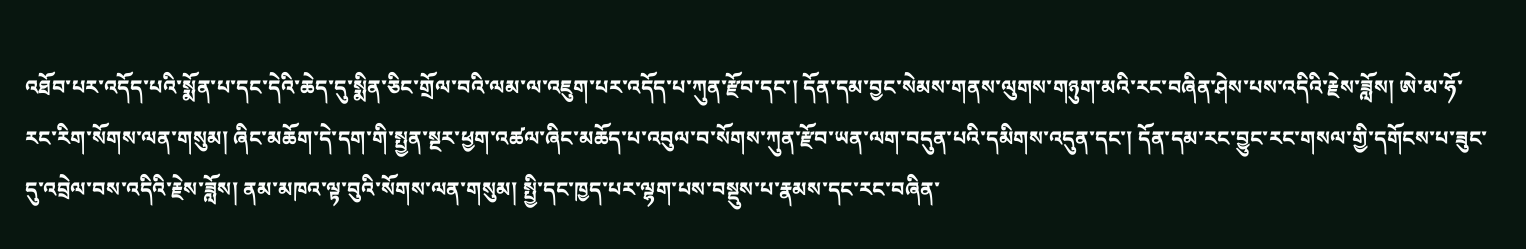འཐོབ་པར་འདོད་པའི་སྨོན་པ་དང་དེའི་ཆེད་དུ་སྨིན་ཅིང་གྲོལ་བའི་ལམ་ལ་འཇུག་པར་འདོད་པ་ཀུན་རྫོབ་དང་། དོན་དམ་བྱང་སེམས་གནས་ལུགས་གཉུག་མའི་རང་བཞིན་ཤེས་པས་འདིའི་རྗེས་ཟློས། ཨེ་མ་ཧོ་རང་རིག་སོགས་ལན་གསུམ། ཞིང་མཆོག་དེ་དག་གི་སྤྱན་སྔར་ཕྱག་འཚལ་ཞིང་མཆོད་པ་འབུལ་བ་སོགས་ཀུན་རྫོབ་ཡན་ལག་བདུན་པའི་དམིགས་འདུན་དང་། དོན་དམ་རང་བྱུང་རང་གསལ་གྱི་དགོངས་པ་ཟུང་དུ་འབྲེལ་བས་འདིའི་རྗེས་ཟློས། ནམ་མཁའ་ལྟ་བུའི་སོགས་ལན་གསུམ། སྤྱི་དང་ཁྱད་པར་ལྷག་པས་བསྡུས་པ་རྣམས་དང་རང་བཞིན་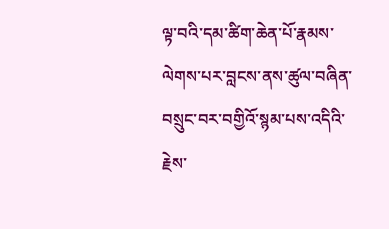ལྟ་བའི་དམ་ཚིག་ཆེན་པོ་རྣམས་ལེགས་པར་བླངས་ནས་ཚུལ་བཞིན་བསྲུང་བར་བགྱིའོ་སྙམ་པས་འདིའི་རྗེས་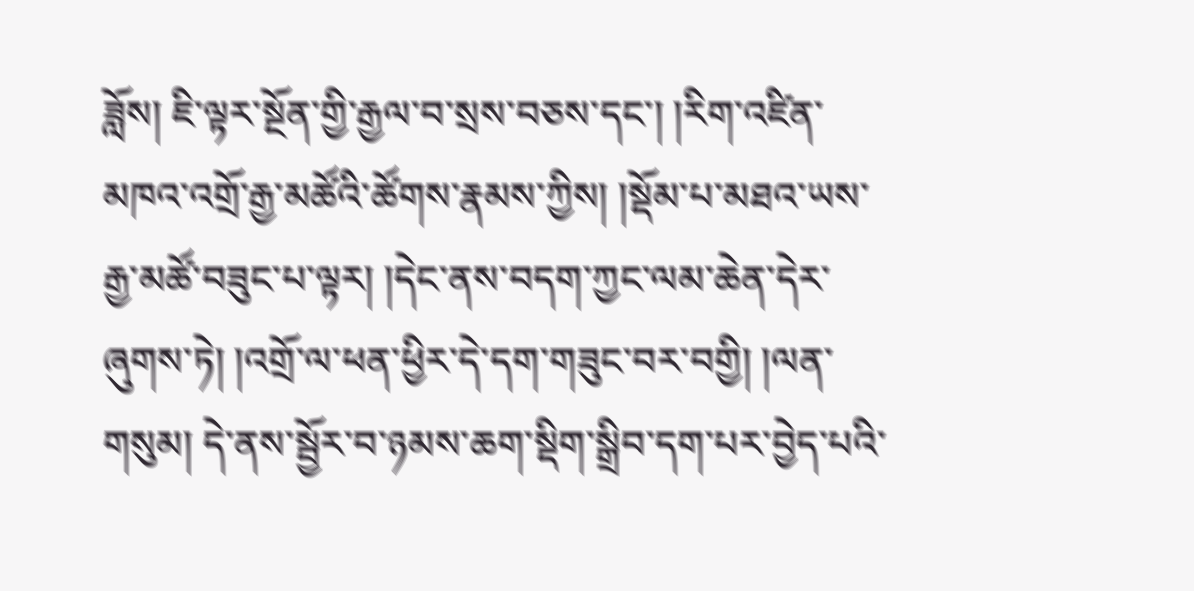ཟློས། ཇི་ལྟར་སྔོན་གྱི་རྒྱལ་བ་སྲས་བཅས་དང་། །རིག་འཛིན་མཁའ་འགྲོ་རྒྱ་མཚོའི་ཚོགས་རྣམས་ཀྱིས། །སྡོམ་པ་མཐའ་ཡས་རྒྱ་མཚོ་བཟུང་པ་ལྟར། །དེང་ནས་བདག་ཀྱང་ལམ་ཆེན་དེར་ཞུགས་ཏེ། །འགྲོ་ལ་ཕན་ཕྱིར་དེ་དག་གཟུང་བར་བགྱི། །ལན་གསུམ། དེ་ནས་སྦྱོར་བ་ཉམས་ཆག་སྡིག་སྒྲིབ་དག་པར་བྱེད་པའི་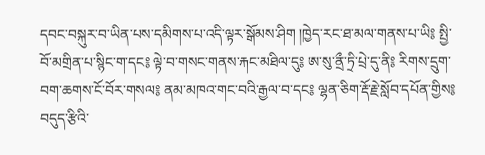དབང་བསྐུར་བ་ཡིན་པས་དམིགས་པ་འདི་ལྟར་སྒོམས་ཤིག །ཁྱེད་རང་ཐ་མལ་གནས་པ་ཡི༔ སྤྱི་བོ་མགྲིན་པ་སྙིང་ག་དང༔ ལྟེ་བ་གསང་གནས་རྐང་མཐིལ་དུ༔ ཨ་སུ་ནྲྀ་ཏྲི་པྲེ་དུ་ནི༔ རིགས་དྲུག་བག་ཆགས་ངོ་བོར་གསལ༔ ནམ་མཁའ་གང་བའི་རྒྱལ་བ་དང༔ ལྷན་ཅིག་རྡོ་རྗེ་སློབ་དཔོན་གྱིས༔ བདུད་རྩིའི་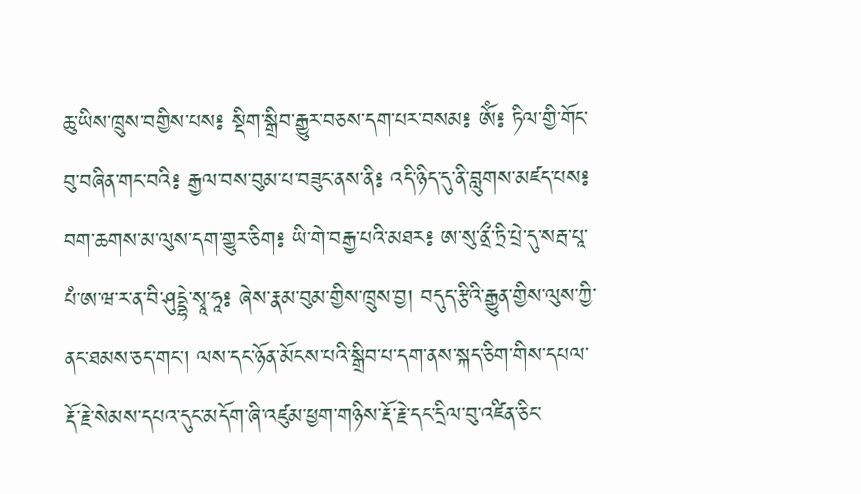ཆུ་ཡིས་ཁྲུས་བགྱིས་པས༔ སྡིག་སྒྲིབ་རྒྱུར་བཅས་དག་པར་བསམ༔ ཨོཾ༔ ཏིལ་གྱི་གོང་བུ་བཞིན་གང་བའི༔ རྒྱལ་བས་བུམ་པ་བཟུང་ནས་ནི༔ འདི་ཉིད་དུ་ནི་བླུགས་མཛད་པས༔ བག་ཆགས་མ་ལུས་དག་གྱུར་ཅིག༔ ཡི་གེ་བརྒྱ་པའི་མཐར༔ ཨ་སུ་ནྲྀ་ཏྲི་པྲེ་དུ་སརྦ་པཱ་པཾ་ཨ་ཝ་ར་ན་བི་ཤུདྡྷེ་སྭཱ་ཧཱ༔ ཞེས་རྣམ་བུམ་གྱིས་ཁྲུས་བྱ། བདུད་རྩིའི་རྒྱུན་གྱིས་ལུས་ཀྱི་ནང་ཐམས་ཅད་གང་། ལས་དང་ཉོན་མོངས་པའི་སྒྲིབ་པ་དག་ནས་སྐད་ཅིག་གིས་དཔལ་རྡོ་རྗེ་སེམས་དཔའ་དུང་མདོག་ཞི་འཛུམ་ཕྱག་གཉིས་རྡོ་རྗེ་དང་དྲིལ་བུ་འཛིན་ཅིང་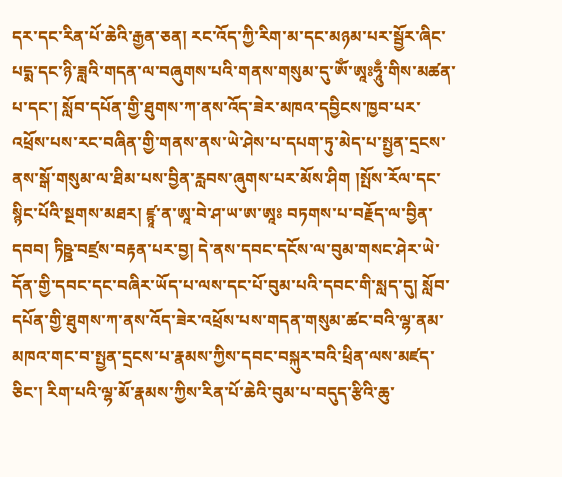དར་དང་རིན་པོ་ཆེའི་རྒྱན་ཅན། རང་འོད་ཀྱི་རིག་མ་དང་མཉམ་པར་སྦྱོར་ཞིང་པདྨ་དང་ཉི་ཟླའི་གདན་ལ་བཞུགས་པའི་གནས་གསུམ་དུ་ཨོཾ་ཨཱཿཧཱུྃ་གིས་མཚན་པ་དང་། སློབ་དཔོན་གྱི་ཐུགས་ཀ་ནས་འོད་ཟེར་མཁའ་དབྱིངས་ཁྱབ་པར་འཕྲོས་པས་རང་བཞིན་གྱི་གནས་ནས་ཡེ་ཤེས་པ་དཔག་ཏུ་མེད་པ་སྤྱན་དྲངས་ནས་སྒོ་གསུམ་ལ་ཐིམ་པས་བྱིན་རླབས་ཞུགས་པར་མོས་ཤིག །སྤོས་རོལ་དང་སྙིང་པོའི་སྔགས་མཐར། ཛྙཱ་ན་ཨཱ་བེ་ཤ་ཡ་ཨ་ཨཱཿ བཏགས་པ་བརྗོད་ལ་བྱིན་དབབ། ཏིཥྛ་བཛྲས་བརྟན་པར་བྱ། དེ་ནས་དབང་དངོས་ལ་བུམ་གསང་ཤེར་ཡེ་དོན་གྱི་དབང་དང་བཞིར་ཡོད་པ་ལས་དང་པོ་བུམ་པའི་དབང་གི་སླད་དུ། སློབ་དཔོན་གྱི་ཐུགས་ཀ་ནས་འོད་ཟེར་འཕྲོས་པས་གདན་གསུམ་ཚང་བའི་ལྷ་ནམ་མཁའ་གང་བ་སྤྱན་དྲངས་པ་རྣམས་ཀྱིས་དབང་བསྐུར་བའི་ཕྲིན་ལས་མཛད་ཅིང་། རིག་པའི་ལྷ་མོ་རྣམས་ཀྱིས་རིན་པོ་ཆེའི་བུམ་པ་བདུད་རྩིའི་ཆུ་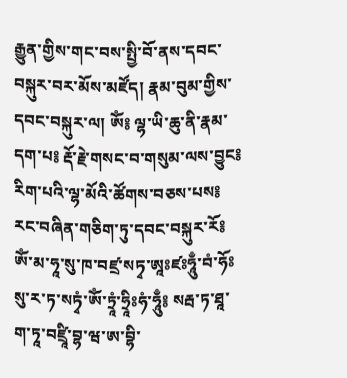རྒྱུན་གྱིས་གང་བས་སྤྱི་བོ་ནས་དབང་བསྐུར་བར་མོས་མཛོད། རྣམ་བུམ་གྱིས་དབང་བསྐུར་ལ། ཨོཾ༔ ལྷ་ཡི་ཆུ་ནི་རྣམ་དག་པ༔ རྡོ་རྗེ་གསང་བ་གསུམ་ལས་བྱུང༔ རིག་པའི་ལྷ་མོའི་ཚོགས་བཅས་པས༔ རང་བཞིན་གཅིག་ཏུ་དབང་བསྐུར་རོ༔ ཨོཾ་མ་ཧཱ་སུ་ཁ་བཛྲ་སཏྭ་ཨཱཿཛཿཧཱུྃ་བཾ་ཧོཿསུ་ར་ཏ་སཏྭཾ་ཨོཾ་ཏྲཱཾ་ཧྲཱིཿཧཾ་ཧཱུྃ༔ སརྦ་ཏ་ཐཱ་ག་ཏཱ་བཛྲཱི་བྷ་ཝ་ཨ་བྷི་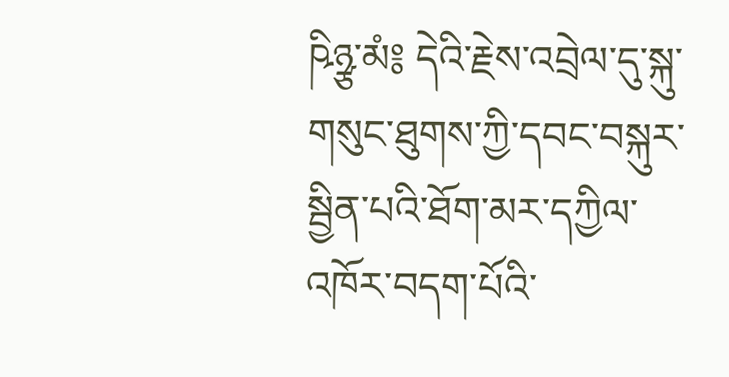ཥིཉྩ་མཾ༔ དེའི་རྗེས་འབྲེལ་དུ་སྐུ་གསུང་ཐུགས་ཀྱི་དབང་བསྐུར་སྦྱིན་པའི་ཐོག་མར་དཀྱིལ་འཁོར་བདག་པོའི་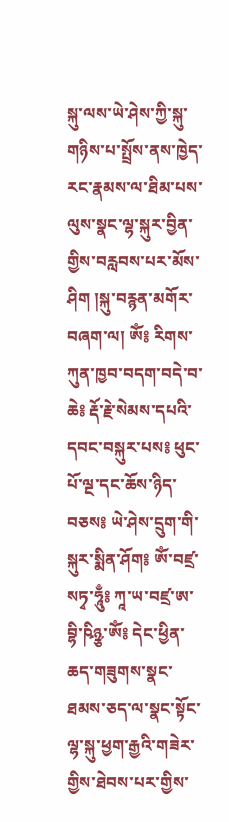སྐུ་ལས་ཡེ་ཤེས་ཀྱི་སྐུ་གཉིས་པ་སྤྲོས་ནས་ཁྱེད་རང་རྣམས་ལ་ཐིམ་པས་ལུས་སྣང་ལྷ་སྐུར་བྱིན་གྱིས་བརླབས་པར་མོས་ཤིག །སྐུ་བརྙན་མགོར་བཞག་ལ། ཨོཾ༔ རིགས་ཀུན་ཁྱབ་བདག་བདེ་བ་ཆེ༔ རྡོ་རྗེ་སེམས་དཔའི་དབང་བསྐུར་པས༔ ཕུང་པོ་ལྔ་དང་ཆོས་ཉིད་བཅས༔ ཡེ་ཤེས་དྲུག་གི་སྐུར་སྨིན་ཤོག༔ ཨོཾ་བཛྲ་སཏྭ་ཧཱུྃ༔ ཀཱ་ཡ་བཛྲ་ཨ་བྷི་ཥིཉྩ་ཨོཾ༔ དེང་ཕྱིན་ཆད་གཟུགས་སྣང་ཐམས་ཅད་ལ་སྣང་སྟོང་ལྷ་སྐུ་ཕྱག་རྒྱའི་གཟེར་གྱིས་ཐེབས་པར་གྱིས་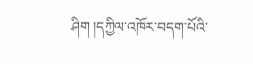ཤིག །དཀྱིལ་འཁོར་བདག་པོའི་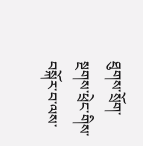ཐུགས་སྲོག་སྔགས་ཕྲེང་གིས་བསྐོར་བ་ལས་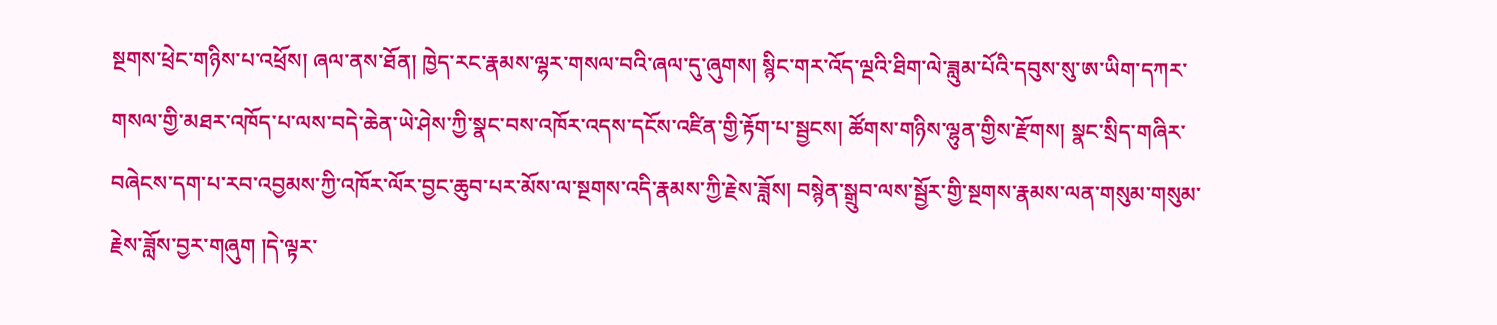སྔགས་ཕྲེང་གཉིས་པ་འཕྲོས། ཞལ་ནས་ཐོན། ཁྱེད་རང་རྣམས་ལྷར་གསལ་བའི་ཞལ་དུ་ཞུགས། སྙིང་གར་འོད་ལྔའི་ཐིག་ལེ་ཟླུམ་པོའི་དབུས་སུ་ཨ་ཡིག་དཀར་གསལ་གྱི་མཐར་འཁོད་པ་ལས་བདེ་ཆེན་ཡེ་ཤེས་ཀྱི་སྣང་བས་འཁོར་འདས་དངོས་འཛིན་གྱི་རྟོག་པ་སྦྱངས། ཚོགས་གཉིས་ལྷུན་གྱིས་རྫོགས། སྣང་སྲིད་གཞིར་བཞེངས་དག་པ་རབ་འབྱམས་ཀྱི་འཁོར་ལོར་བྱང་ཆུབ་པར་མོས་ལ་སྔགས་འདི་རྣམས་ཀྱི་རྗེས་ཟློས། བསྙེན་སྒྲུབ་ལས་སྦྱོར་གྱི་སྔགས་རྣམས་ལན་གསུམ་གསུམ་རྗེས་ཟློས་བྱར་གཞུག །དེ་ལྟར་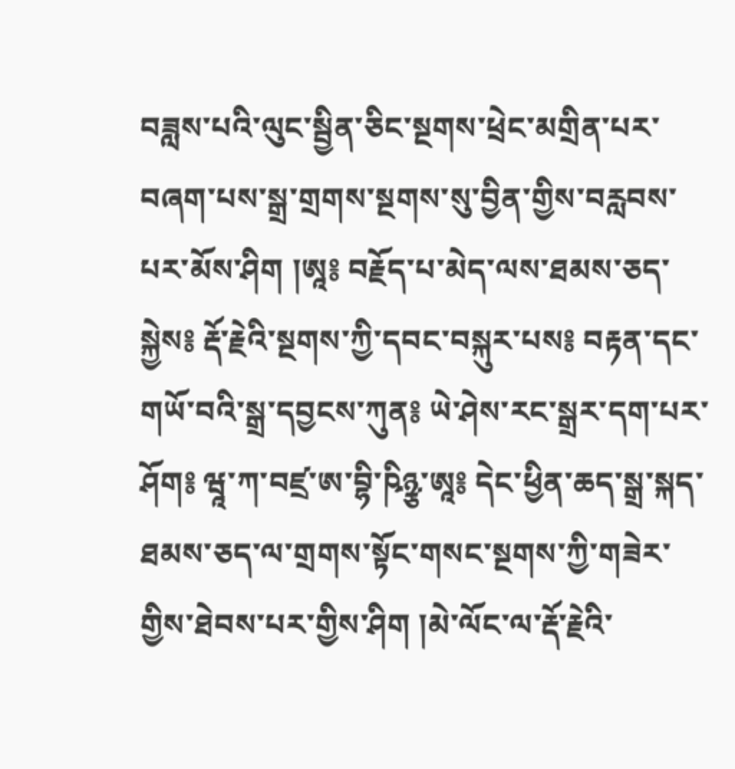བཟླས་པའི་ལུང་སྦྱིན་ཅིང་སྔགས་ཕྲེང་མགྲིན་པར་བཞག་པས་སྒྲ་གྲགས་སྔགས་སུ་བྱིན་གྱིས་བརླབས་པར་མོས་ཤིག །ཨཱ༔ བརྗོད་པ་མེད་ལས་ཐམས་ཅད་སྐྱེས༔ རྡོ་རྗེའི་སྔགས་ཀྱི་དབང་བསྐུར་པས༔ བརྟན་དང་གཡོ་བའི་སྒྲ་དབྱངས་ཀུན༔ ཡེ་ཤེས་རང་སྒྲར་དག་པར་ཤོག༔ ཝཱ་ཀ་བཛྲ་ཨ་བྷི་ཥིཉྩ་ཨཱ༔ དེང་ཕྱིན་ཆད་སྒྲ་སྐད་ཐམས་ཅད་ལ་གྲགས་སྟོང་གསང་སྔགས་ཀྱི་གཟེར་གྱིས་ཐེབས་པར་གྱིས་ཤིག །མེ་ལོང་ལ་རྡོ་རྗེའི་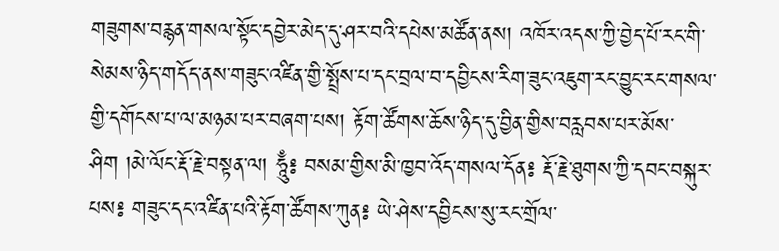གཟུགས་བརྙན་གསལ་སྟོང་དབྱེར་མེད་དུ་ཤར་བའི་དཔེས་མཚོན་ནས། འཁོར་འདས་ཀྱི་བྱེད་པོ་རང་གི་སེམས་ཉིད་གདོད་ནས་གཟུང་འཛིན་གྱི་སྤྲོས་པ་དང་བྲལ་བ་དབྱིངས་རིག་ཟུང་འཇུག་རང་བྱུང་རང་གསལ་གྱི་དགོངས་པ་ལ་མཉམ་པར་བཞག་པས། རྟོག་ཚོགས་ཆོས་ཉིད་དུ་བྱིན་གྱིས་བརླབས་པར་མོས་ཤིག །མེ་ལོང་རྡོ་རྗེ་བསྟན་ལ། ཧཱུྃ༔ བསམ་གྱིས་མི་ཁྱབ་འོད་གསལ་དོན༔ རྡོ་རྗེ་ཐུགས་ཀྱི་དབང་བསྐུར་པས༔ གཟུང་དང་འཛིན་པའི་རྟོག་ཚོགས་ཀུན༔ ཡེ་ཤེས་དབྱིངས་སུ་རང་གྲོལ་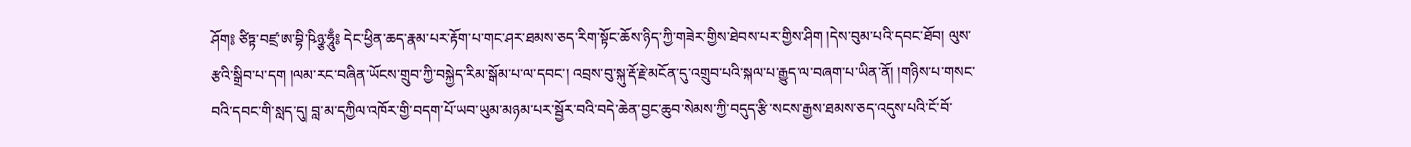ཤོག༔ ཙིཏྟ་བཛྲ་ཨ་བྷི་ཥིཉྩ་ཧཱུྃ༔ དེང་ཕྱིན་ཆད་རྣམ་པར་རྟོག་པ་གང་ཤར་ཐམས་ཅད་རིག་སྟོང་ཆོས་ཉིད་ཀྱི་གཟེར་གྱིས་ཐེབས་པར་གྱིས་ཤིག །དེས་བུམ་པའི་དབང་ཐོབ། ལུས་རྩའི་སྒྲིབ་པ་དག །ལམ་རང་བཞིན་ཡོངས་གྲུབ་ཀྱི་བསྐྱེད་རིམ་སྒོམ་པ་ལ་དབང་། འབྲས་བུ་སྐུ་རྡོ་རྗེ་མངོན་དུ་འགྲུབ་པའི་སྐལ་པ་རྒྱུད་ལ་བཞག་པ་ཡིན་ནོ། །གཉིས་པ་གསང་བའི་དབང་གི་སླད་དུ། བླ་མ་དཀྱིལ་འཁོར་གྱི་བདག་པོ་ཡབ་ཡུམ་མཉམ་པར་སྦྱོར་བའི་བདེ་ཆེན་བྱང་ཆུབ་སེམས་ཀྱི་བདུད་རྩི་སངས་རྒྱས་ཐམས་ཅད་འདུས་པའི་ངོ་བོ་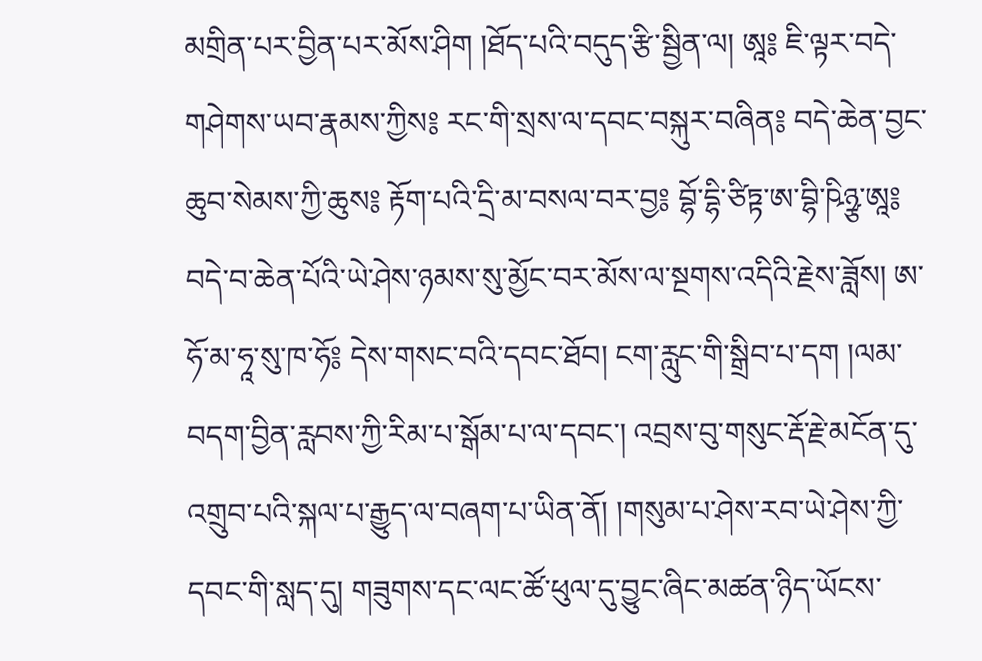མགྲིན་པར་བྱིན་པར་མོས་ཤིག །ཐོད་པའི་བདུད་རྩི་སྦྱིན་ལ། ཨཱ༔ ཇི་ལྟར་བདེ་གཤེགས་ཡབ་རྣམས་ཀྱིས༔ རང་གི་སྲས་ལ་དབང་བསྐུར་བཞིན༔ བདེ་ཆེན་བྱང་ཆུབ་སེམས་ཀྱི་ཆུས༔ རྟོག་པའི་དྲི་མ་བསལ་བར་བྱ༔ བྷོ་དྷི་ཙིཏྟ་ཨ་བྷི་ཥིཉྩ་ཨཱ༔ བདེ་བ་ཆེན་པོའི་ཡེ་ཤེས་ཉམས་སུ་མྱོང་བར་མོས་ལ་སྔགས་འདིའི་རྗེས་ཟློས། ཨ་ཧོ་མ་ཧཱ་སུ་ཁ་ཧོ༔ དེས་གསང་བའི་དབང་ཐོབ། ངག་རླུང་གི་སྒྲིབ་པ་དག །ལམ་བདག་བྱིན་རླབས་ཀྱི་རིམ་པ་སྒོམ་པ་ལ་དབང་། འབྲས་བུ་གསུང་རྡོ་རྗེ་མངོན་དུ་འགྲུབ་པའི་སྐལ་པ་རྒྱུད་ལ་བཞག་པ་ཡིན་ནོ། །གསུམ་པ་ཤེས་རབ་ཡེ་ཤེས་ཀྱི་དབང་གི་སླད་དུ། གཟུགས་དང་ལང་ཚོ་ཕུལ་དུ་བྱུང་ཞིང་མཚན་ཉིད་ཡོངས་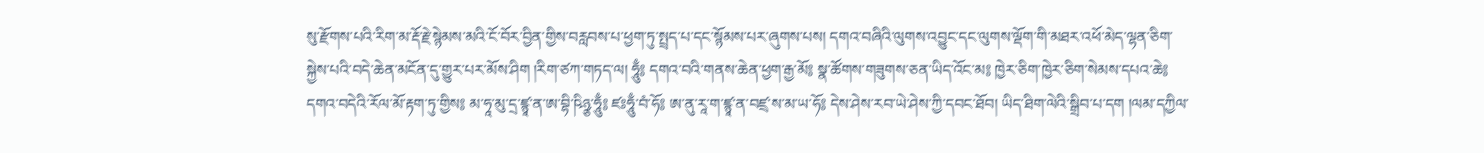སུ་རྫོགས་པའི་རིག་མ་རྡོ་རྗེ་སྙེམས་མའི་ངོ་བོར་བྱིན་གྱིས་བརླབས་པ་ཕྱག་ཏུ་སྤྲད་པ་དང་སྙོམས་པར་ཞུགས་པས། དགའ་བཞིའི་ལུགས་འབྱུང་དང་ལུགས་ལྡོག་གི་མཐར་འཕོ་མེད་ལྷན་ཅིག་སྐྱེས་པའི་བདེ་ཆེན་མངོན་དུ་གྱུར་པར་མོས་ཤིག །རིག་ཙཀ་གཏད་ལ། ཧཱུྃ༔ དགའ་བའི་གནས་ཆེན་ཕྱག་རྒྱ་མོ༔ སྣ་ཚོགས་གཟུགས་ཅན་ཡིད་འོང་མ༔ ཁྱེར་ཅིག་ཁྱེར་ཅིག་སེམས་དཔའ་ཆེ༔ དགའ་བདེའི་རོལ་མོ་རྟག་ཏུ་གྱིས༔ མ་ཧཱ་མུ་དྲ་ཛྙཱ་ན་ཨ་བྷི་ཥིཉྩ་ཧཱུྃ༔ ཛཿཧཱུྃ་བཾ་ཧོ༔ ཨ་ནུ་རཱ་ག་ཛྙཱ་ན་བཛྲ་ས་མ་ཡ་ཧོ༔ དེས་ཤེས་རབ་ཡེ་ཤེས་ཀྱི་དབང་ཐོབ། ཡིད་ཐིག་ལེའི་སྒྲིབ་པ་དག །ལམ་དཀྱིལ་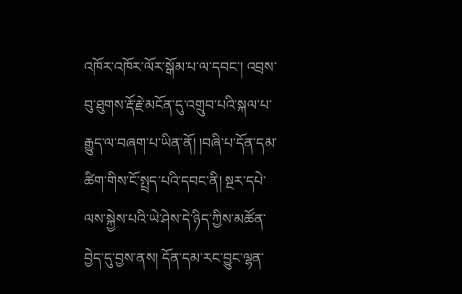འཁོར་འཁོར་ལོར་སྒོམ་པ་ལ་དབང་། འབྲས་བུ་ཐུགས་རྡོ་རྗེ་མངོན་དུ་འགྲུབ་པའི་སྐལ་པ་རྒྱུད་ལ་བཞག་པ་ཡིན་ནོ། །བཞི་པ་དོན་དམ་ཚིག་གིས་ངོ་སྤྲད་པའི་དབང་ནི། སྔར་དཔེ་ལས་སྐྱེས་པའི་ཡེ་ཤེས་དེ་ཉིད་ཀྱིས་མཚོན་བྱེད་དུ་བྱས་ནས། དོན་དམ་རང་བྱུང་ལྷན་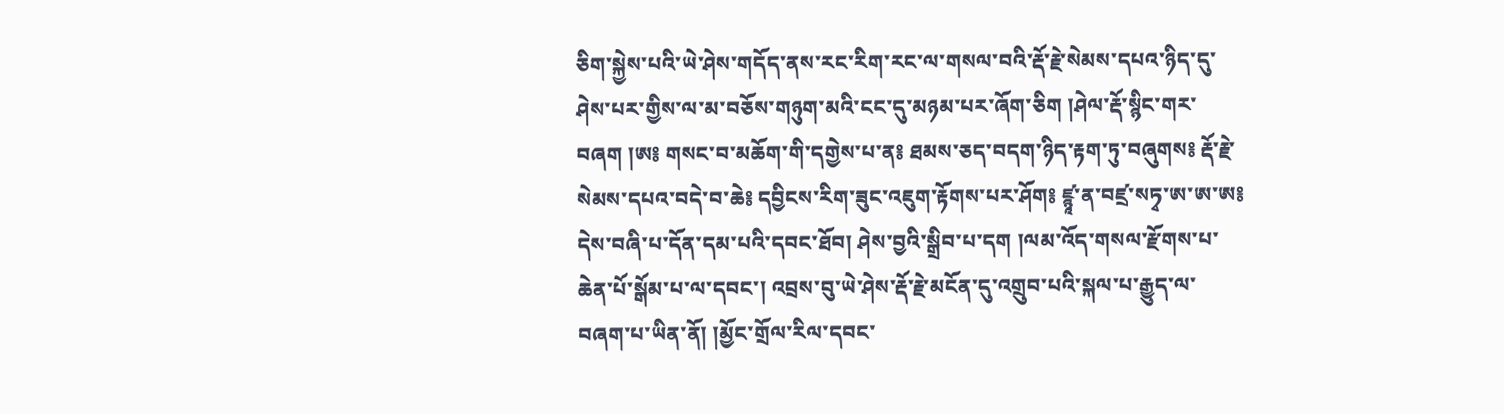ཅིག་སྐྱེས་པའི་ཡེ་ཤེས་གདོད་ནས་རང་རིག་རང་ལ་གསལ་བའི་རྡོ་རྗེ་སེམས་དཔའ་ཉིད་དུ་ཤེས་པར་གྱིས་ལ་མ་བཅོས་གཉུག་མའི་ངང་དུ་མཉམ་པར་ཞོག་ཅིག །ཤེལ་རྡོ་སྙིང་གར་བཞག །ཨ༔ གསང་བ་མཆོག་གི་དགྱེས་པ་ན༔ ཐམས་ཅད་བདག་ཉིད་རྟག་ཏུ་བཞུགས༔ རྡོ་རྗེ་སེམས་དཔའ་བདེ་བ་ཆེ༔ དབྱིངས་རིག་ཟུང་འཇུག་རྟོགས་པར་ཤོག༔ ཛྙཱ་ན་བཛྲ་སཏྭ་ཨ་ཨ་ཨ༔ དེས་བཞི་པ་དོན་དམ་པའི་དབང་ཐོབ། ཤེས་བྱའི་སྒྲིབ་པ་དག །ལམ་འོད་གསལ་རྫོགས་པ་ཆེན་པོ་སྒོམ་པ་ལ་དབང་། འབྲས་བུ་ཡེ་ཤེས་རྡོ་རྗེ་མངོན་དུ་འགྲུབ་པའི་སྐལ་པ་རྒྱུད་ལ་བཞག་པ་ཡིན་ནོ། །མྱོང་གྲོལ་རིལ་དབང་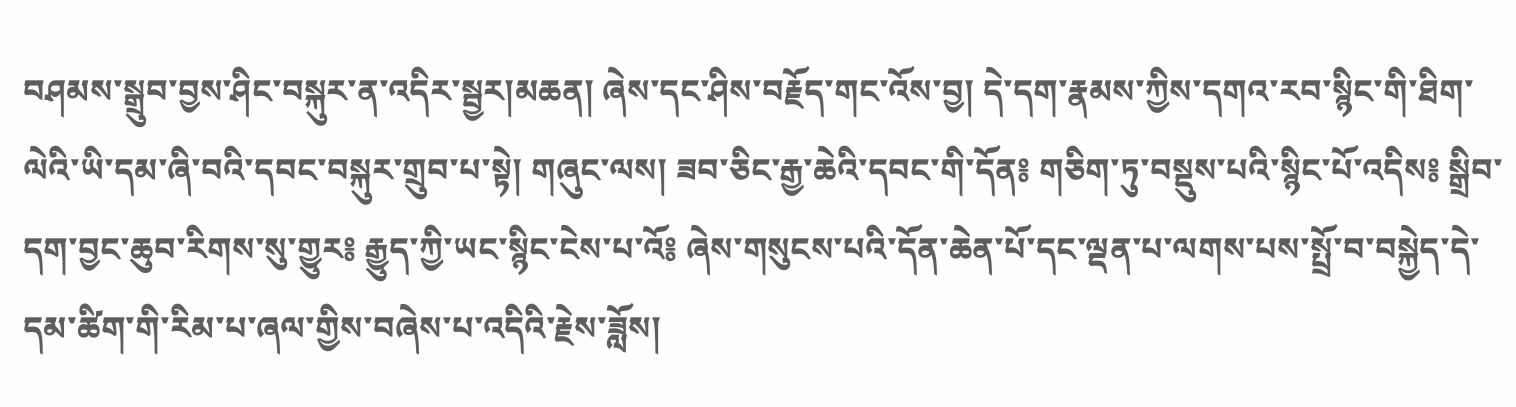བཤམས་སྒྲུབ་བྱས་ཤིང་བསྐུར་ན་འདིར་སྦྱར།མཆན། ཞེས་དང་ཤིས་བརྗོད་གང་འོས་བྱ། དེ་དག་རྣམས་ཀྱིས་དགའ་རབ་སྙིང་གི་ཐིག་ལེའི་ཡི་དམ་ཞི་བའི་དབང་བསྐུར་གྲུབ་པ་སྟེ། གཞུང་ལས། ཟབ་ཅིང་རྒྱ་ཆེའི་དབང་གི་དོན༔ གཅིག་ཏུ་བསྡུས་པའི་སྙིང་པོ་འདིས༔ སྒྲིབ་དག་བྱང་ཆུབ་རིགས་སུ་གྱུར༔ རྒྱུད་ཀྱི་ཡང་སྙིང་ངེས་པ་འོ༔ ཞེས་གསུངས་པའི་དོན་ཆེན་པོ་དང་ལྡན་པ་ལགས་པས་སྤྲོ་བ་བསྐྱེད་དེ་དམ་ཚིག་གི་རིམ་པ་ཞལ་གྱིས་བཞེས་པ་འདིའི་རྗེས་ཟློས།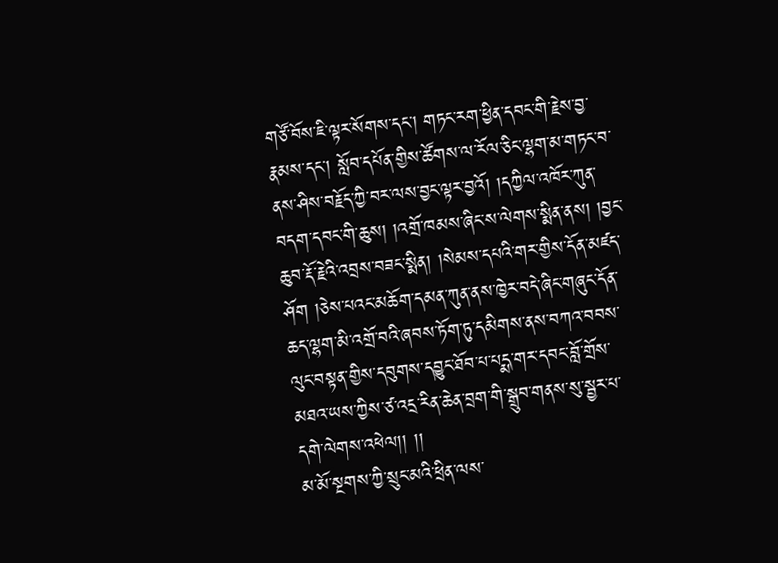གཙོ་བོས་ཇི་ལྟར་སོགས་དང་། གཏང་རག་ཕྱིན་དབང་གི་རྗེས་བྱ་རྣམས་དང་། སློབ་དཔོན་གྱིས་ཚོགས་ལ་རོལ་ཅིང་ལྷག་མ་གཏང་བ་ནས་ཤིས་བརྗོད་ཀྱི་བར་ལས་བྱང་ལྟར་བྱའོ། །དཀྱིལ་འཁོར་ཀུན་བདག་དབང་གི་ཆུས། །འགྲོ་ཁམས་ཞིང་ས་ལེགས་སྨིན་ནས། །བྱང་ཆུབ་རྡོ་རྗེའི་འབྲས་བཟང་སྨིན། །སེམས་དཔའི་གར་གྱིས་དོན་མཛད་ཤོག །ཅེས་པའང་མཆོག་དམན་ཀུན་ནས་ཁྱེར་བདེ་ཞིང་གཞུང་དོན་ཆད་ལྷག་མི་འགྲོ་བའི་ཞབས་ཏོག་ཏུ་དམིགས་ནས་བཀའ་བབས་ལུང་བསྟན་གྱིས་དབུགས་དབྱུང་ཐོབ་པ་པདྨ་གར་དབང་བློ་གྲོས་མཐའ་ཡས་ཀྱིས་ཙ་འདྲ་རིན་ཆེན་བྲག་གི་སྒྲུབ་གནས་སུ་སྦྱར་པ་དགེ་ལེགས་འཕེལ།། །།
མ་མོ་སྔགས་ཀྱི་སྲུང་མའི་ཕྲིན་ལས་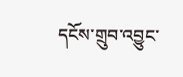དངོས་གྲུབ་འབྱུང་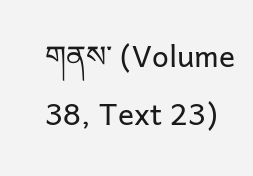གནས་ (Volume 38, Text 23)